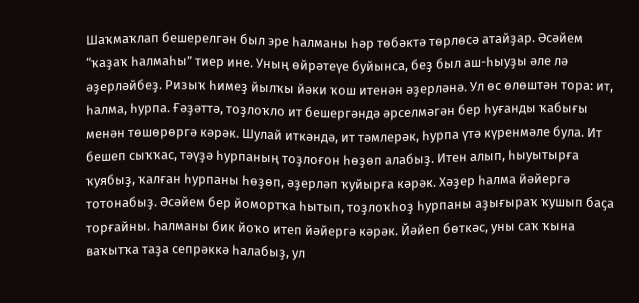Шаҡмаҡлап бешерелгән был эре һалманы һәр төбәктә төрлөсә атайҙар. Әсәйем “ҡаҙаҡ һалмаһы” тиер ине. Уның өйрәтеүе буйынса, беҙ был аш-һыуҙы әле лә әҙерләйбеҙ. Ризыҡ һимеҙ йылҡы йәки ҡош итенән әҙерләнә. Ул өс өлөштән тора: ит, һалма, һурпа. Ғәҙәттә, тоҙлоҡло ит бешергәндә әрселмәгән бер һуғанды ҡабығы менән төшөрөргә кәрәк. Шулай иткәндә, ит тәмлерәк, һурпа үтә күренмәле була. Ит бешеп сыҡҡас, тәүҙә һурпаның тоҙлоғон һөҙөп алабыҙ. Итен алып, һыуытырға ҡуябыҙ, ҡалған һурпаны һөҙөп, әҙерләп ҡуйырға кәрәк. Хәҙер һалма йәйергә тотонабыҙ. Әсәйем бер йомортҡа һытып, тоҙлоҡһоҙ һурпаны аҙығыраҡ ҡушып баҫа торғайны. Һалманы бик йоҡо итеп йәйергә кәрәк. Йәйеп бөткәс, уны саҡ ҡына ваҡытҡа таҙа сепрәккә һалабыҙ, ул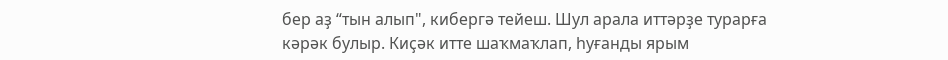бер аҙ “тын алып", кибергә тейеш. Шул арала иттәрҙе турарға кәрәк булыр. Киҫәк итте шаҡмаҡлап, һуғанды ярым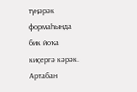түңәрәк формаһында бик йоҡа киҫергә кәрәк. Артабан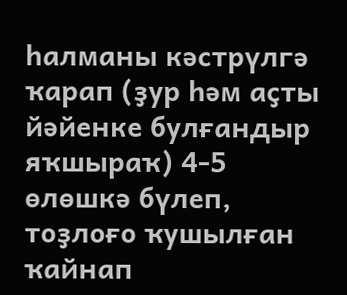һалманы кәстрүлгә ҡарап (ҙур һәм аҫты йәйенке булғандыр яҡшыраҡ) 4-5 өлөшкә бүлеп, тоҙлоғо ҡушылған ҡайнап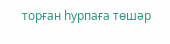торған һурпаға төшәр